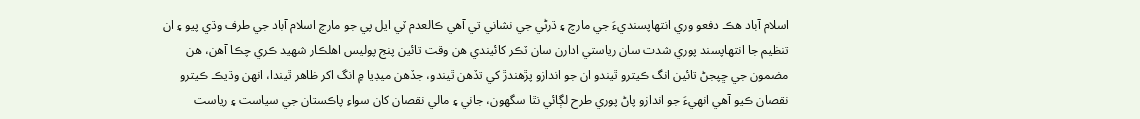اسلام آباد هڪ دفعو وري انتهاپسنديءَ جي مارچ ۽ ڌرڻي جي نشاني تي آهي ڪالعدم ٽي ايل پي جو مارچ اسلام آباد جي طرف وڌي پيو ۽ ان تنظيم جا انتهاپسند پوري شدت سان رياستي ادارن سان ٽڪر کائيندي هن وقت تائين پنج پوليس اهلڪار شهيد ڪري چڪا آهن، هن مضمون جي ڇپجڻ تائين انگ ڪيترو ٿيندو ان جو اندازو پڙهندڙ کي تڏهن ٿيندو، جڏهن ميڊيا ۾ انگ اکر ظاهر ٿيندا، انهن وڌيڪ ڪيترو نقصان ڪيو آهي انهيءَ جو اندازو پاڻ پوري طرح لڳائي نٿا سگھون، جاني ۽ مالي نقصان کان سواءِ پاڪستان جي سياست ۽ رياست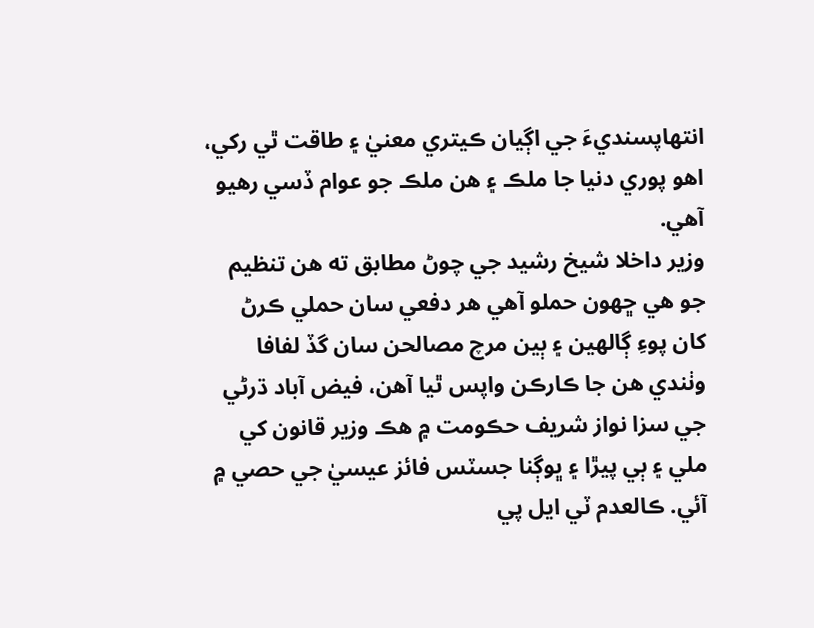انتهاپسنديءَ جي اڳيان ڪيتري معنيٰ ۽ طاقت ٿي رکي، اهو پوري دنيا جا ملڪ ۽ هن ملڪ جو عوام ڏسي رهيو آهي.
وزير داخلا شيخ رشيد جي چوڻ مطابق ته هن تنظيم جو هي ڇهون حملو آهي هر دفعي سان حملي ڪرڻ کان پوءِ ڳالهين ۽ ٻين مرچ مصالحن سان گڏ لفافا وٺندي هن جا ڪارڪن واپس ٿيا آهن، فيض آباد ڌرڻي جي سزا نواز شريف حڪومت ۾ هڪ وزير قانون کي ملي ۽ ٻي پيڙا ۽ ڀوڳنا جسٽس فائز عيسيٰ جي حصي ۾ آئي. ڪالعدم ٽي ايل پي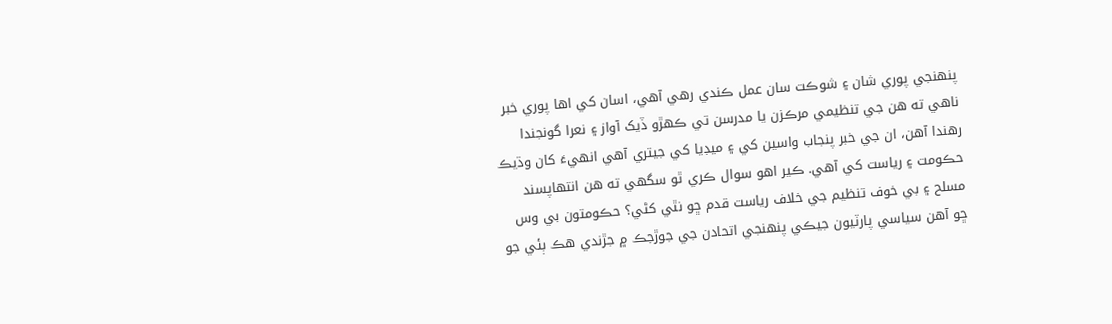پنهنجي پوري شان ۽ شوڪت سان عمل ڪندي رهي آهي، اسان کي اها پوري خبر ناهي ته هن جي تنظيمي مرڪزن يا مدرسن تي ڪهڙو ڏيک آواز ۽ نعرا گونجندا رهندا آهن، ان جي خبر پنجاب واسين کي ۽ ميڊيا کي جيتري آهي انهيءَ کان وڌيڪ حڪومت ۽ رياست کي آهي. ڪير اهو سوال ڪري ٿو سگھي ته هن انتهاپسند مسلح ۽ بي خوف تنظيم جي خلاف رياست قدم ڇو نٿي کڻي؟ حڪومتون بي وس ڇو آهن سياسي پارٽيون جيڪي پنهنجي اتحادن جي جوڙجڪ ۾ جڙندي هڪ ٻئي جو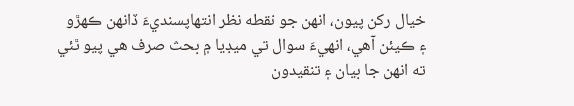خيال رکن پيون، انهن جو نقطه نظر انتهاپسنديءَ ڏانهن ڪهڙو ۽ ڪيئن آهي، انهيءَ سوال تي ميڊيا ۾ بحث صرف هي پيو ٿئي ته انهن جا بيان ۽ تنقيدون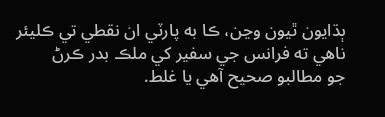ٻڌايون ٿيون وڃن، ڪا به پارٽي ان نقطي تي ڪليئر ناهي ته فرانس جي سفير کي ملڪ بدر ڪرڻ
جو مطالبو صحيح آهي يا غلط.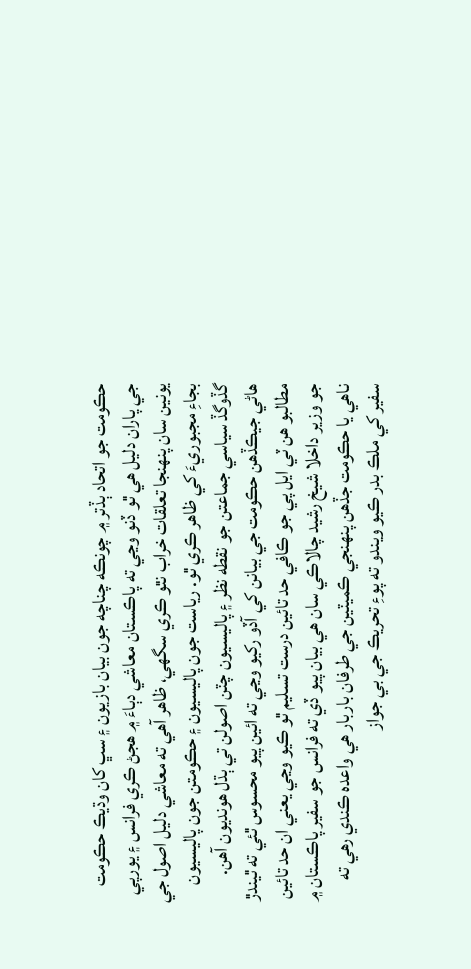حڪومت جو اتحاد ٻڏتر ۾ چونڪه چناچه جون بيان بازيون ۽ سڀ کان وڌيڪ حڪومت جي پاران دليل هي ٿو ڏنو وڃي ته پاڪستان معاشي دٻاءَ ۾ هجڻ ڪري فرانس ۽ يورپي يونين سان پنهنجا تعلقات خراب نٿو ڪري سگھي، ظاهر آهي ته معاشي دليل اصول جي بجاءِ مجبوريءَ کي ظاهر ڪري ٿو. رياست جون پاليسيون ۽ حڪومتن جون پاليسيون گڏوگڏ سياسي جماعتن جو نقطه نظر ۽ پاليسيون چٽن اصولن تي ٻڌل هونديون آهن.
هاڻي جيڪڏهن حڪومت جي بيانن کي آڏو رکيو وڃي ته ائين پيو محسوس ٿئي ته ٿيندڙ مطالبو هن ٽي ايل پي جو ڪافي حد تائين درست تسليم ٿو ڪيو وڃي يعني ان حد تائين جو وزير داخلا شيخ رشيد چالاڪي سان هي بيان پيو ڏي ته فرانس جو سفير پاڪستان ۾ ناهي يا حڪومت جڏهن پنهنجي ڪميٽين جي طرفان باربار هي واعده ڪندي رهي ته سفير کي ملڪ بدر ڪيو ويندو ته پوءِ تحريڪ جي بي جواز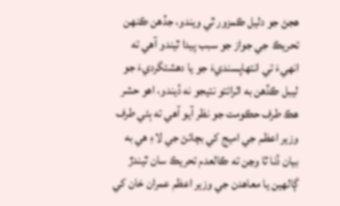هجڻ جو دليل ڪمزور ٿي ويندو، جڏهن ڪنهن تحريڪ جي جواز جو سبب پيدا ٿيندو آهي ته انهيءَ تي انتهاپسنديءَ جو يا دهشتگرديءَ جو ليبل ڪڏهن به اثرائتو نتيجو نه ڏيندو، اهو حشر هڪ طرف حڪومت جو نظر آيو آهي ته ٻئي طرف وزير اعظم جي اميج کي بچائڻ جي لاءِ هي به بيان ڏنا ٿا وڃن ته ڪالعدم تحريڪ سان ٿيندڙ ڳالهين يا معاهدن جي وزير اعظم عمران خان کي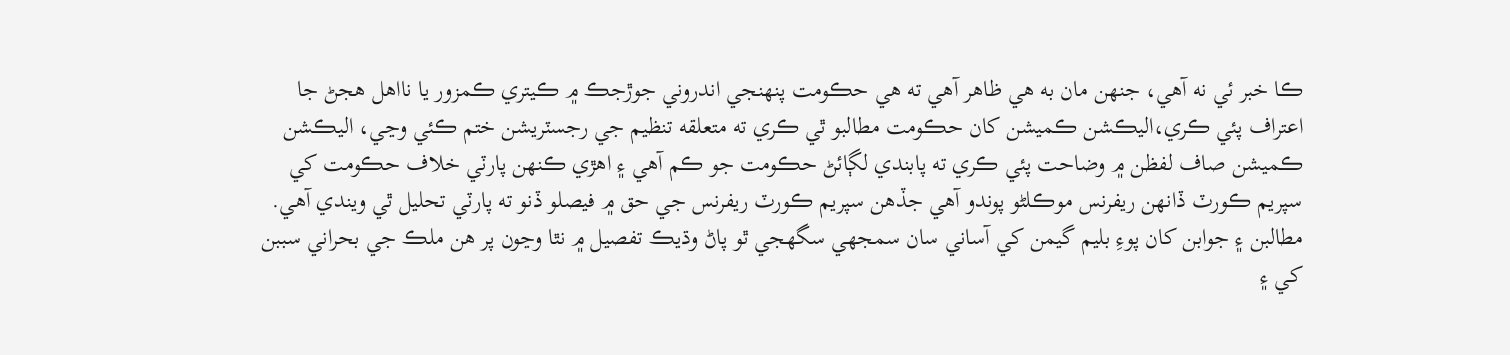ڪا خبر ئي نه آهي، جنهن مان به هي ظاهر آهي ته هي حڪومت پنهنجي اندروني جوڙجڪ ۾ ڪيتري ڪمزور يا نااهل هجڻ جا اعتراف پئي ڪري،اليڪشن ڪميشن کان حڪومت مطالبو ٿي ڪري ته متعلقه تنظيم جي رجسٽريشن ختم ڪئي وڃي، اليڪشن ڪميشن صاف لفظن ۾ وضاحت پئي ڪري ته پابندي لڳائڻ حڪومت جو ڪم آهي ۽ اهڙي ڪنهن پارٽي خلاف حڪومت کي سپريم ڪورٽ ڏانهن ريفرنس موڪلڻو پوندو آهي جڏهن سپريم ڪورٽ ريفرنس جي حق ۾ فيصلو ڏنو ته پارٽي تحليل ٿي ويندي آهي.
مطالبن ۽ جوابن کان پوءِ بليم گيمن کي آساني سان سمجھي سگھجي ٿو پاڻ وڌيڪ تفصيل ۾ نٿا وڃون پر هن ملڪ جي بحراني سببن کي ۽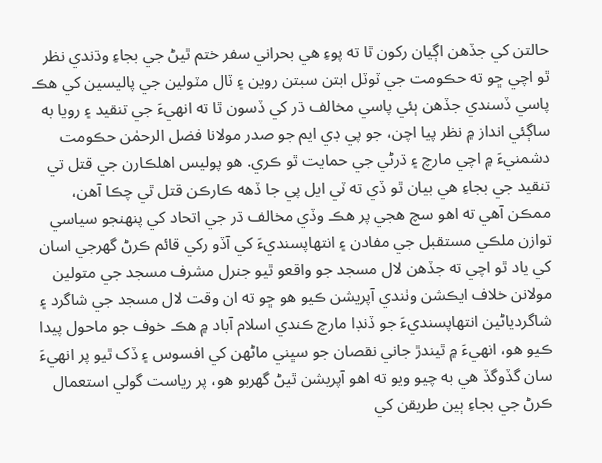حالتن کي جڏهن اڳيان رکون ٿا ته پوءِ هي بحراني سفر ختم ٿيڻ جي بجاءِ وڌندي نظر ٿو اچي ڇو ته حڪومت جي ٽوٽل ابتن سبتن روين ۽ ٽال مٽولين جي پاليسين کي هڪ پاسي ڏسندي جڏهن ٻئي پاسي مخالف ڌر کي ڏسون ٿا ته انهيءَ جي تنقيد ۽ رويا به ساڳئي انداز ۾ نظر پيا اچن، جو پي ڊي ايم جو صدر مولانا فضل الرحمٰن حڪومت دشمنيءَ ۾ اچي مارچ ۽ ڌرڻي جي حمايت ٿو ڪري. هو پوليس اهلڪارن جي قتل تي تنقيد جي بجاءِ هي بيان ٿو ڏي ته ٽي ايل پي جا ڏھه ڪارڪن قتل ٿي چڪا آهن، ممڪن آهي ته اهو سچ هجي پر هڪ وڏي مخالف ڌر جي اتحاد کي پنهنجو سياسي توازن ملڪي مستقبل جي مفادن ۽ انتهاپسنديءَ کي آڏو رکي قائم ڪرڻ گھرجي اسان کي ياد ٿو اچي ته جڏهن لال مسجد جو واقعو ٿيو جنرل مشرف مسجد جي متولين مولانن خلاف ايڪشن وٺندي آپريشن ڪيو هو ڇو ته ان وقت لال مسجد جي شاگرد ۽ شاگردياڻين انتهاپسنديءَ جو ڏنڊا مارچ ڪندي اسلام آباد ۾ هڪ خوف جو ماحول پيدا ڪيو هو، انهيءَ ۾ ٿيندڙ جاني نقصان جو سڀني ماڻهن کي افسوس ۽ ڏک ٿيو پر انهيءَ سان گڏوگڏ هي به چيو ويو ته اهو آپريشن ٿيڻ گھربو هو، پر رياست گولي استعمال ڪرڻ جي بجاءِ ٻين طريقن کي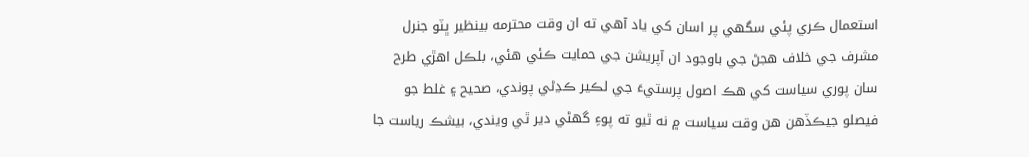استعمال ڪري پئي سگھي پر اسان کي ياد آهي ته ان وقت محترمه بينظير ڀٽو جنرل مشرف جي خلاف هجڻ جي باوجود ان آپريشن جي حمايت ڪئي هئي، بلڪل اهڙي طرح سان پوري سياست کي هڪ اصول پرستيءَ جي لڪير ڪڍڻي پوندي، صحيح ۽ غلط جو فيصلو جيڪڏهن هن وقت سياست ۾ نه ٿيو ته پوءِ گھڻي دير ٿي ويندي، بيشڪ رياست جا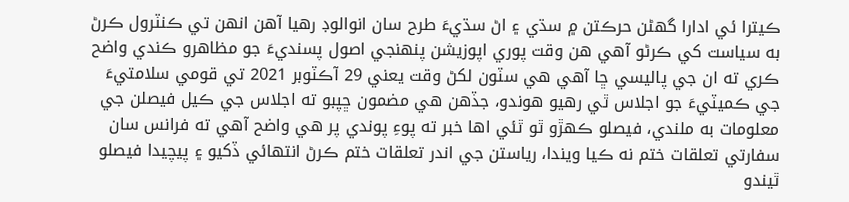ڪيترا ئي ادارا گھڻن حرڪتن ۾ سڌي ۽ اڻ سڌيءَ طرح سان انوالوڊ رهيا آهن انهن تي ڪنٽرول ڪرڻ به سياست کي ڪرڻو آهي هن وقت پوري اپوزيشن پنهنجي اصول پسنديءَ جو مظاهرو ڪندي واضح ڪري ته ان جي پاليسي ڇا آهي هي سٽون لکڻ وقت يعني 29 آڪٽوبر 2021 تي قومي سلامتيءَ جي ڪميٽيءَ جو اجلاس ٿي رهيو هوندو، جڏهن هي مضمون ڇپبو ته اجلاس جي ڪيل فيصلن جي معلومات به ملندي، فيصلو ڪهڙو ٿو ٿئي اها خبر ته پوءِ پوندي پر هي واضح آهي ته فرانس سان سفارتي تعلقات ختم نه ڪيا ويندا، رياستن جي اندر تعلقات ختم ڪرڻ انتهائي ڏکيو ۽ پيچيدا فيصلو ٿيندو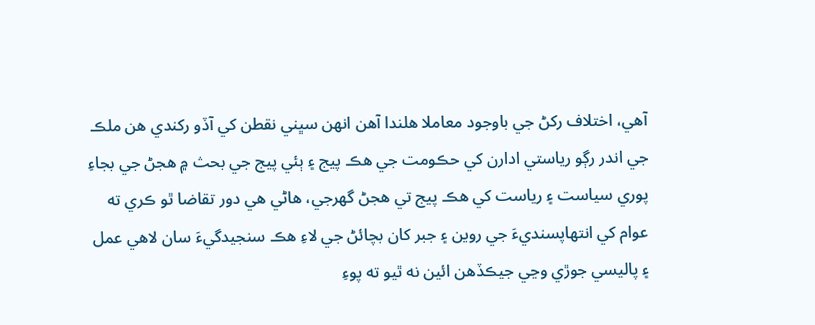آهي، اختلاف رکڻ جي باوجود معاملا هلندا آهن انهن سڀني نقطن کي آڏو رکندي هن ملڪ جي اندر رڳو رياستي ادارن کي حڪومت جي هڪ پيج ۽ ٻئي پيج جي بحث ۾ هجڻ جي بجاءِ پوري سياست ۽ رياست کي هڪ پيج تي هجڻ گھرجي، هاڻي هي دور تقاضا ٿو ڪري ته عوام کي انتهاپسنديءَ جي روين ۽ جبر کان بچائڻ جي لاءِ هڪ سنجيدگيءَ سان لاهي عمل ۽ پاليسي جوڙي وڃي جيڪڏهن ائين نه ٿيو ته پوءِ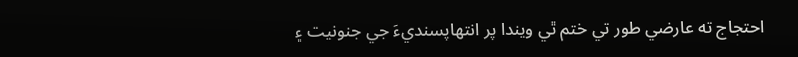احتجاج ته عارضي طور تي ختم ٿي ويندا پر انتهاپسنديءَ جي جنونيت ۽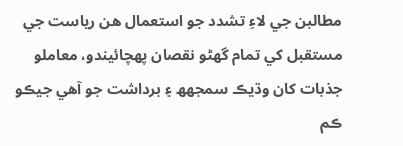مطالبن جي لاءِ تشدد جو استعمال هن رياست جي مستقبل کي تمام گھڻو نقصان پهچائيندو، معاملو جذبات کان وڌيڪ سمجهھ ۽ برداشت جو آهي جيڪو ڪم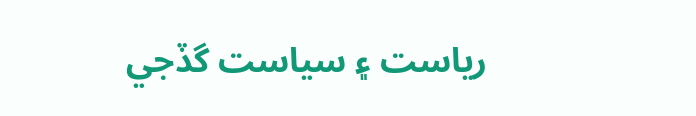رياست ۽ سياست گڏجي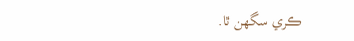ڪري سگھن ٿا.